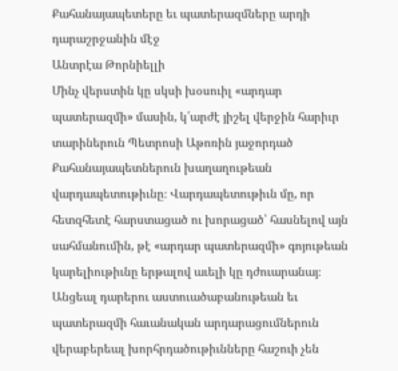Քահանայապետերը եւ պատերազմները արդի դարաշրջանին մէջ
Անտրէա Թորնիելլի
Մինչ վերստին կը սկսի խօսուիլ «արդար պատերազմի» մասին, կ՛արժէ յիշել վերջին հարիւր տարիներուն Պետրոսի Աթոռին յաջորդած Քահանայապետներուն խաղաղութեան վարդապետութիւնը։ Վարդապետութիւն մը, որ հետզհետէ հարստացած ու խորացած՝ հասնելով այն սահմանումին, թէ «արդար պատերազմի» գոյութեան կարելիութիւնը երթալով աւելի կը դժուարանայ։
Անցեալ դարերու աստուածաբանութեան եւ պատերազմի հաւանական արդարացումներուն վերաբերեալ խորհրդածութիւնները հաշուի չեն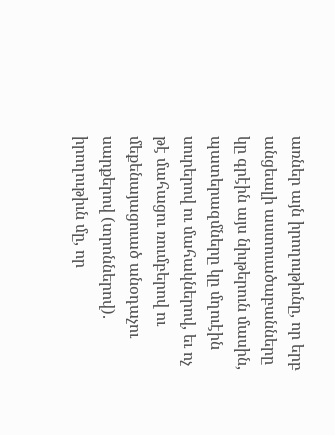առներ այն իրողութիւնը, որ երբ անցեալի աստուածաբանները կը գրէին այս նիւթերուն մասին, պատերազմները կը մղուէին սուրերով ու մահակներով, եւ ոչ թէ մահացու ռումբերով ու մեքենայացուած անօդաչու սարքերով (տրոններով). իրողութիւն մը, որ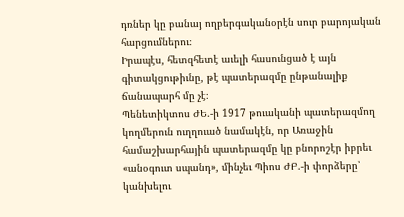դռներ կը բանայ ողբերգականօրէն սուր բարոյական հարցումներու։
Իրապէս, հետզհետէ աւելի հասունցած է այն գիտակցութիւնը, թէ պատերազմը ընթանալիք ճանապարհ մը չէ։
Պենետիկտոս ԺԵ.-ի 1917 թուականի պատերազմող կողմերուն ուղղուած նամակէն, որ Առաջին համաշխարհային պատերազմը կը բնորոշէր իբրեւ «անօգուտ սպանդ», մինչեւ Պիոս ԺԲ.-ի փորձերը՝ կանխելու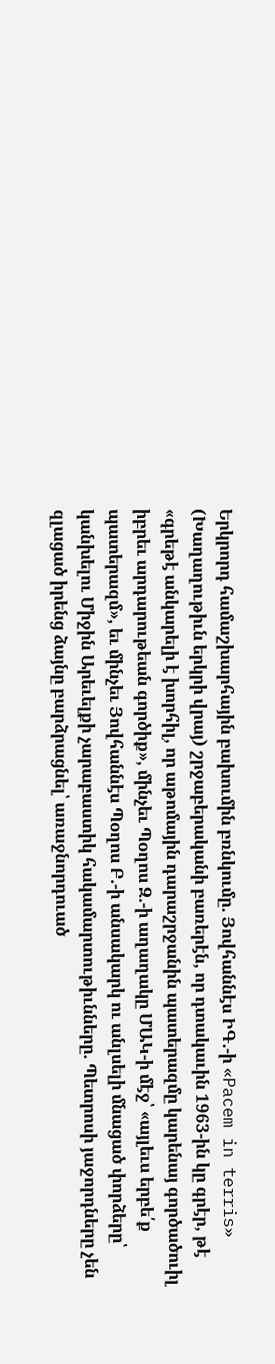Երկրորդ համաշխարհային բախումին բռնկումը. Յովհաննէս ԻԳ.-ի «Pacem in terris» (Խաղաղութիւն երկրի վրայ) շրջաբերականի բառերէն, որ դտակաւին 1963-ին կը գրէր, թէ «գրեթէ անկարելի է խորհիլ, որ աթոմային դարաշրջանին պատերազմը կարենայ գործածուիլ իբրեւ արդարութեան գործիք», մինչեւ Պօղոս Զ.-ի աղաղակը ՄԱԿ-ի մէջ՝ «այլեւս երբե՛ք պատերազմ», եւ մինչեւ Յովհաննէս Պօղոս Բ.-ի անսակարկ ու անլսելի մնացած փորձերը՝ կանխելու Միջին Արեւելքի չարաբաստիկ հակամարտութիւնները. Պետրոսի յաջորդները չեն զլացած իրենց ձայնը բարձրացնել՝ առաջնորդուած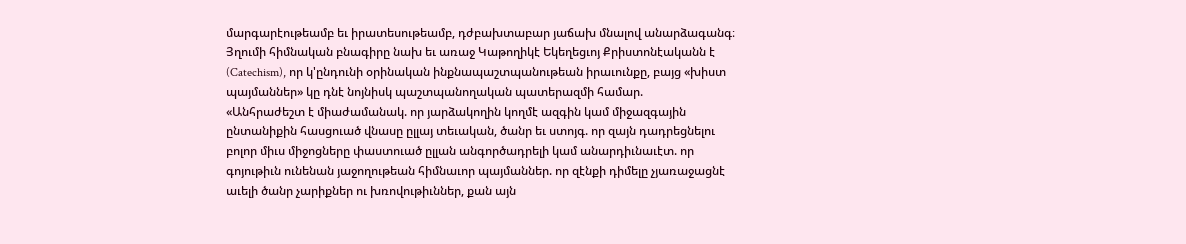մարգարէութեամբ եւ իրատեսութեամբ, դժբախտաբար յաճախ մնալով անարձագանգ։
Յղումի հիմնական բնագիրը նախ եւ առաջ Կաթողիկէ Եկեղեցւոյ Քրիստոնէականն է (Catechism), որ կ'ընդունի օրինական ինքնապաշտպանութեան իրաւունքը, բայց «խիստ պայմաններ» կը դնէ նոյնիսկ պաշտպանողական պատերազմի համար.
«Անհրաժեշտ է միաժամանակ. որ յարձակողին կողմէ ազգին կամ միջազգային ընտանիքին հասցուած վնասը ըլլայ տեւական, ծանր եւ ստոյգ. որ զայն դադրեցնելու բոլոր միւս միջոցները փաստուած ըլլան անգործադրելի կամ անարդիւնաւէտ. որ գոյութիւն ունենան յաջողութեան հիմնաւոր պայմաններ. որ զէնքի դիմելը չյառաջացնէ աւելի ծանր չարիքներ ու խռովութիւններ, քան այն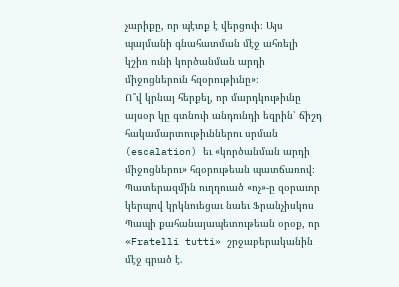չարիքը, որ պէտք է վերցուի։ Այս պայմանի գնահատման մէջ ահռելի կշիռ ունի կործանման արդի միջոցներուն հզօրութիւնը»։
Ո՞վ կրնայ հերքել, որ մարդկութիւնը այսօր կը գտնուի անդունդի եզրին՝ ճիշդ հակամարտութիւններու սրման (escalation) եւ «կործանման արդի միջոցներու» հզօրութեան պատճառով։
Պատերազմին ուղղուած «ոչ»-ը զօրաւոր կերպով կրկնուեցաւ նաեւ Ֆրանչիսկոս Պապի քահանայապետութեան օրօք, որ «Fratelli tutti» շրջաբերականին մէջ գրած է.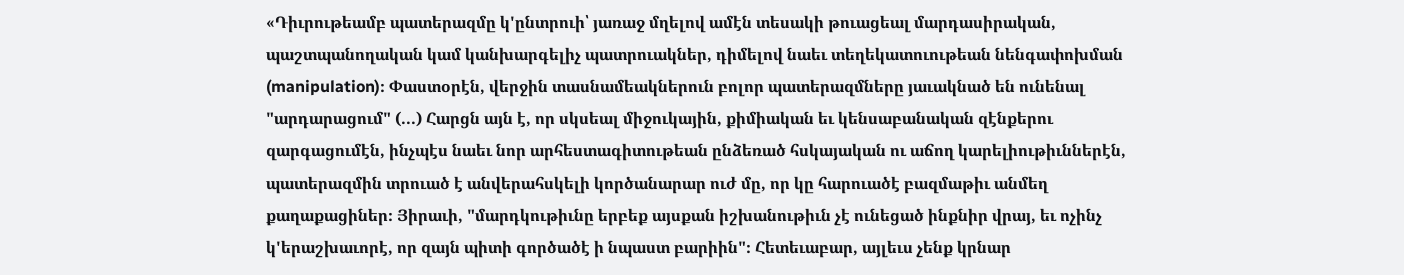«Դիւրութեամբ պատերազմը կ'ընտրուի՝ յառաջ մղելով ամէն տեսակի թուացեալ մարդասիրական, պաշտպանողական կամ կանխարգելիչ պատրուակներ, դիմելով նաեւ տեղեկատուութեան նենգափոխման (manipulation)։ Փաստօրէն, վերջին տասնամեակներուն բոլոր պատերազմները յաւակնած են ունենալ "արդարացում" (...) Հարցն այն է, որ սկսեալ միջուկային, քիմիական եւ կենսաբանական զէնքերու զարգացումէն, ինչպէս նաեւ նոր արհեստագիտութեան ընձեռած հսկայական ու աճող կարելիութիւններէն, պատերազմին տրուած է անվերահսկելի կործանարար ուժ մը, որ կը հարուածէ բազմաթիւ անմեղ քաղաքացիներ։ Յիրաւի, "մարդկութիւնը երբեք այսքան իշխանութիւն չէ ունեցած ինքնիր վրայ, եւ ոչինչ կ'երաշխաւորէ, որ զայն պիտի գործածէ ի նպաստ բարիին"։ Հետեւաբար, այլեւս չենք կրնար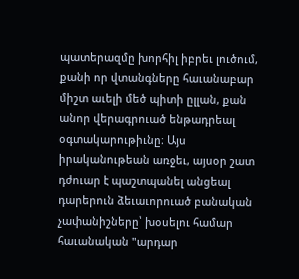պատերազմը խորհիլ իբրեւ լուծում, քանի որ վտանգները հաւանաբար միշտ աւելի մեծ պիտի ըլլան, քան անոր վերագրուած ենթադրեալ օգտակարութիւնը։ Այս իրականութեան առջեւ, այսօր շատ դժուար է պաշտպանել անցեալ դարերուն ձեւաւորուած բանական չափանիշները՝ խօսելու համար հաւանական "արդար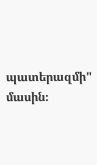պատերազմի" մասին։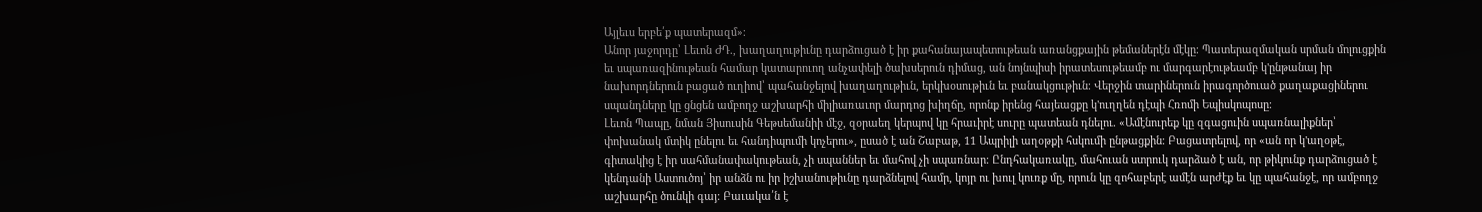Այլեւս երբե՛ք պատերազմ»։
Անոր յաջորդը՝ Լեւոն ԺԴ., խաղաղութիւնը դարձուցած է իր քահանայապետութեան առանցքային թեմաներէն մէկը։ Պատերազմական սրման մոլուցքին եւ սպառազինութեան համար կատարուող անչափելի ծախսերուն դիմաց, ան նոյնպիսի իրատեսութեամբ ու մարգարէութեամբ կ'ընթանայ իր նախորդներուն բացած ուղիով՝ պահանջելով խաղաղութիւն, երկխօսութիւն եւ բանակցութիւն։ Վերջին տարիներուն իրագործուած քաղաքացիներու սպանդները կը ցնցեն ամբողջ աշխարհի միլիառաւոր մարդոց խիղճը, որոնք իրենց հայեացքը կ'ուղղեն դէպի Հռոմի Եպիսկոպոսը։
Լեւոն Պապը, նման Յիսուսին Գեթսեմանիի մէջ, զօրաեղ կերպով կը հրաւիրէ սուրը պատեան դնելու. «Ամէնուրեք կը զգացուին սպառնալիքներ՝ փոխանակ մտիկ ընելու եւ հանդիպումի կոչերու», ըսած է ան Շաբաթ, 11 Ապրիլի աղօթքի հսկումի ընթացքին։ Բացատրելով, որ «ան որ կ'աղօթէ, գիտակից է իր սահմանափակութեան, չի սպաններ եւ մահով չի սպառնար։ Ընդհակառակը, մահուան ստրուկ դարձած է ան, որ թիկունք դարձուցած է կենդանի Աստուծոյ՝ իր անձն ու իր իշխանութիւնը դարձնելով համր, կոյր ու խուլ կուռք մը, որուն կը զոհաբերէ ամէն արժէք եւ կը պահանջէ, որ ամբողջ աշխարհը ծունկի գայ։ Բաւակա՛ն է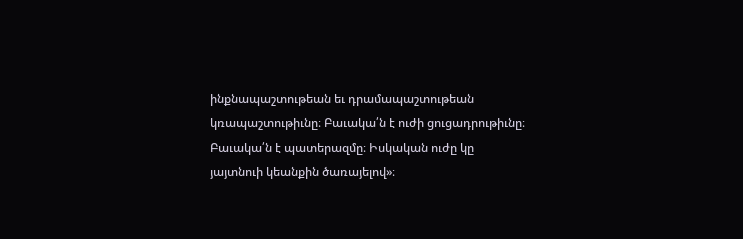ինքնապաշտութեան եւ դրամապաշտութեան կռապաշտութիւնը։ Բաւակա՛ն է ուժի ցուցադրութիւնը։ Բաւակա՛ն է պատերազմը։ Իսկական ուժը կը յայտնուի կեանքին ծառայելով»։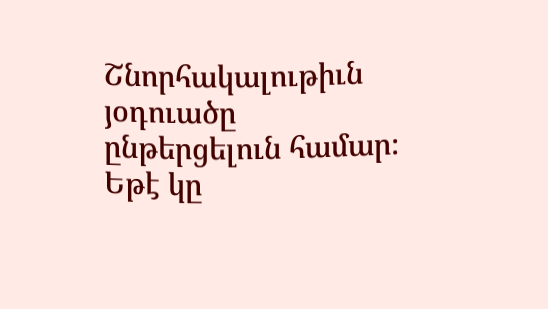Շնորհակալութիւն յօդուածը ընթերցելուն համար։ Եթէ կը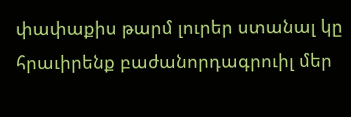փափաքիս թարմ լուրեր ստանալ կը հրաւիրենք բաժանորդագրուիլ մեր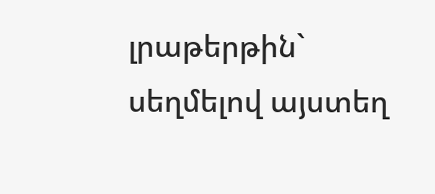լրաթերթին` սեղմելով այստեղ